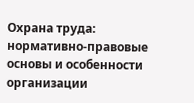Охрана труда:
нормативно-правовые основы и особенности организации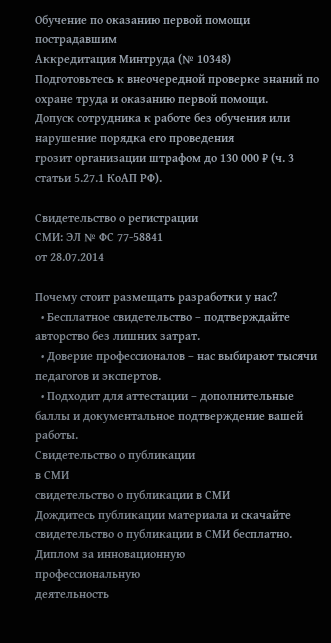Обучение по оказанию первой помощи пострадавшим
Аккредитация Минтруда (№ 10348)
Подготовьтесь к внеочередной проверке знаний по охране труда и оказанию первой помощи.
Допуск сотрудника к работе без обучения или нарушение порядка его проведения
грозит организации штрафом до 130 000 ₽ (ч. 3 статьи 5.27.1 КоАП РФ).

Свидетельство о регистрации
СМИ: ЭЛ № ФС 77-58841
от 28.07.2014

Почему стоит размещать разработки у нас?
  • Бесплатное свидетельство – подтверждайте авторство без лишних затрат.
  • Доверие профессионалов – нас выбирают тысячи педагогов и экспертов.
  • Подходит для аттестации – дополнительные баллы и документальное подтверждение вашей работы.
Свидетельство о публикации
в СМИ
свидетельство о публикации в СМИ
Дождитесь публикации материала и скачайте свидетельство о публикации в СМИ бесплатно.
Диплом за инновационную
профессиональную
деятельность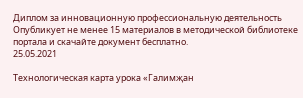Диплом за инновационную профессиональную деятельность
Опубликует не менее 15 материалов в методической библиотеке портала и скачайте документ бесплатно.
25.05.2021

Технологическая карта урока «Галимҗан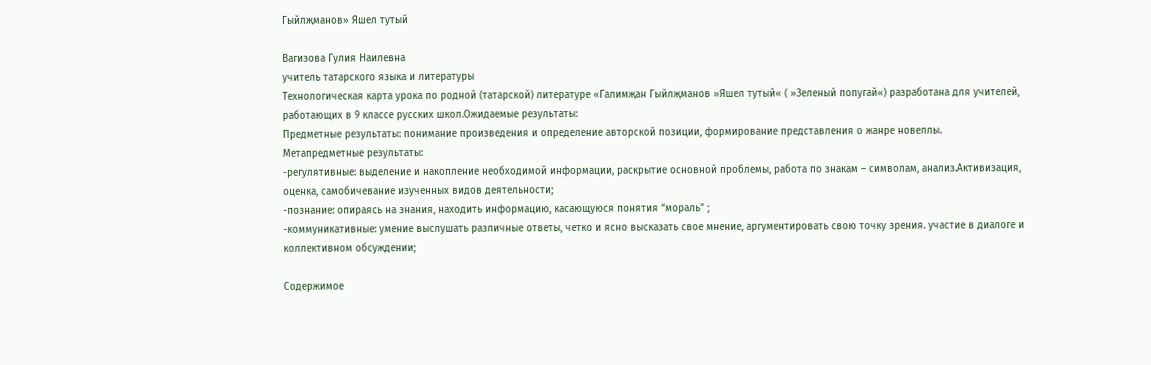Гыйлҗманов» Яшел тутый

Вагизова Гулия Наилевна
учитель татарского языка и литературы
Технологическая карта урока по родной (татарской) литературе «Галимҗан Гыйлҗманов »Яшел тутый« ( »Зеленый попугай«) разработана для учителей, работающих в 9 классе русских школ.Ожидаемые результаты:
Предметные результаты: понимание произведения и определение авторской позиции, формирование представления о жанре новеллы.
Метапредметные результаты:
-регулятивные: выделение и накопление необходимой информации, раскрытие основной проблемы, работа по знакам – символам, анализ.Активизация, оценка, самобичевание изученных видов деятельности;
-познание: опираясь на знания, находить информацию, касающуюся понятия “мораль” ;
-коммуникативные: умение выслушать различные ответы, четко и ясно высказать свое мнение, аргументировать свою точку зрения. участие в диалоге и коллективном обсуждении;

Содержимое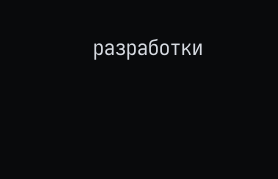разработки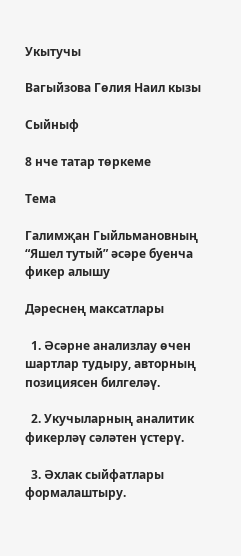Укытучы

Вагыйзова Гөлия Наил кызы

Сыйныф

8 нче татар төркеме

Тема

Галимҗан Гыйльмановның “Яшел тутый” әсәре буенча фикер алышу

Дәреснең максатлары

  1. Әсәрне анализлау өчен шартлар тудыру, авторның позициясен билгеләү.

  2. Укучыларның аналитик фикерләү сәләтен үстерү.

  3. Әхлак сыйфатлары формалаштыру.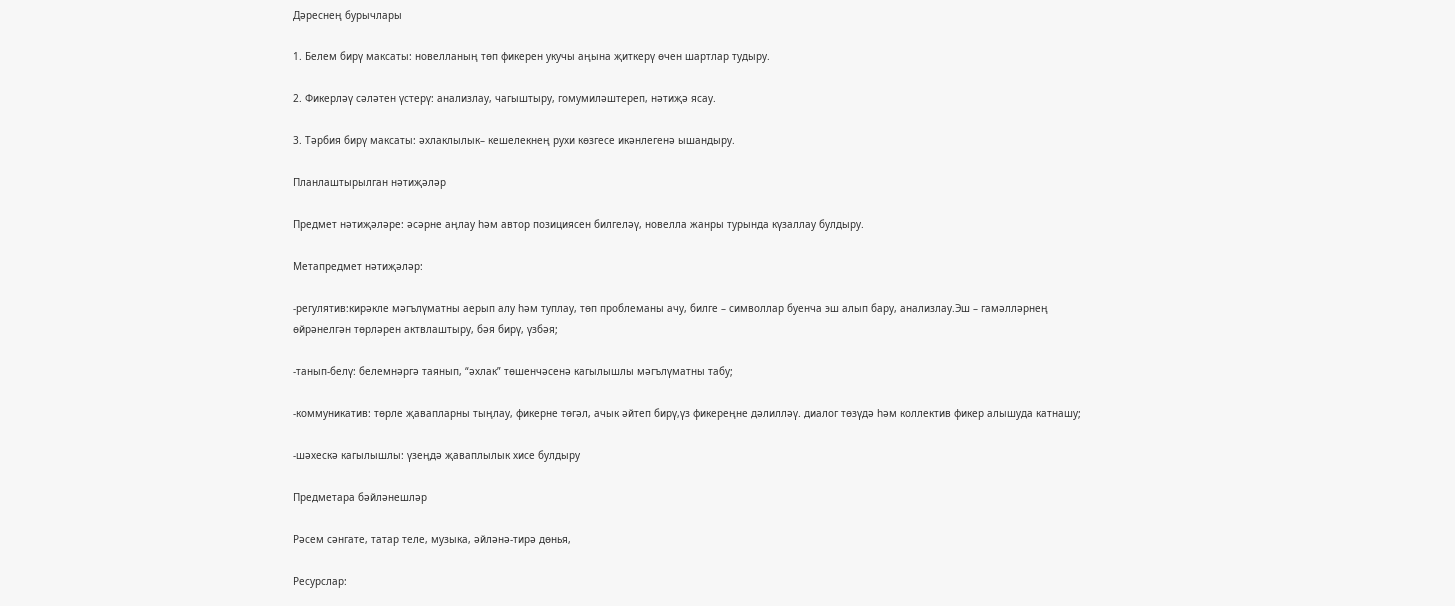Дәреснең бурычлары

1. Белем бирү максаты: новелланың төп фикерен укучы аңына җиткерү өчен шартлар тудыру.

2. Фикерләү сәләтен үстерү: анализлау, чагыштыру, гомумиләштереп, нәтиҗә ясау.

3. Тәрбия бирү максаты: әхлаклылык– кешелекнең рухи көзгесе икәнлегенә ышандыру.

Планлаштырылган нәтиҗәләр

Предмет нәтиҗәләре: әсәрне аңлау һәм автор позициясен билгеләү, новелла жанры турында күзаллау булдыру.

Метапредмет нәтиҗәләр:

-регулятив:кирәкле мәгълүматны аерып алу һәм туплау, төп проблеманы ачу, билге – символлар буенча эш алып бару, анализлау.Эш – гамәлләрнең өйрәнелгән төрләрен актвлаштыру, бәя бирү, үзбәя;

-танып-белү: белемнәргә таянып, “әхлак” төшенчәсенә кагылышлы мәгълүматны табу;

-коммуникатив: төрле җавапларны тыңлау, фикерне төгәл, ачык әйтеп бирү,үз фикереңне дәлилләү. диалог төзүдә һәм коллектив фикер алышуда катнашу;

-шәхескә кагылышлы: үзеңдә җаваплылык хисе булдыру

Предметара бәйләнешләр

Рәсем сәнгате, татар теле, музыка, әйләнә-тирә дөнья,

Ресурслар: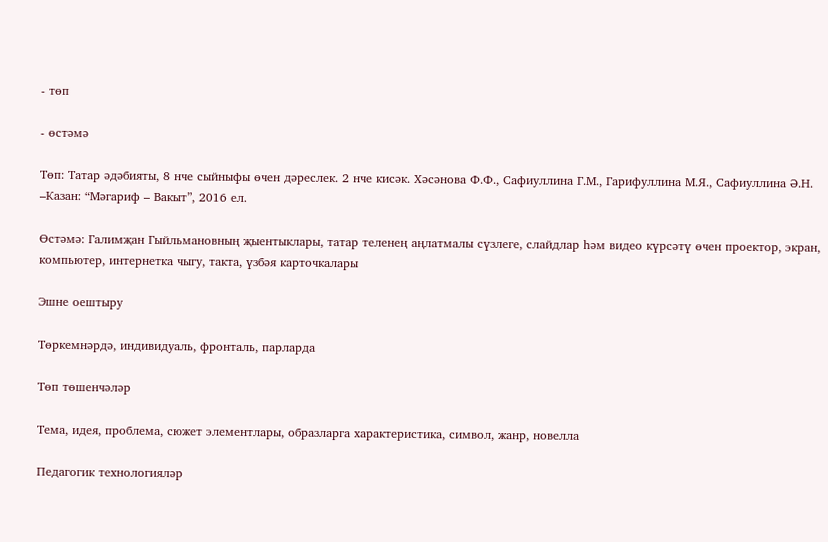- төп

- өстәмә

Төп: Татар әдәбияты, 8 нче сыйныфы өчен дәреслек. 2 нче кисәк. Хәсәнова Ф.Ф., Сафиуллина Г.М., Гарифуллина М.Я., Сафиуллина Ә.Н. –Казан: “Мәгариф – Вакыт”, 2016 ел.

Өстәмә: Галимҗан Гыйльмановның җыентыклары, татар теленең аңлатмалы сүзлеге, слайдлар һәм видео күрсәтү өчен проектор, экран, компьютер, интернетка чыгу, такта, үзбәя карточкалары

Эшне оештыру

Төркемнәрдә, индивидуаль, фронталь, парларда

Төп төшенчәләр

Тема, идея, проблема, сюжет элементлары, образларга характеристика, символ, жанр, новелла

Педагогик технологияләр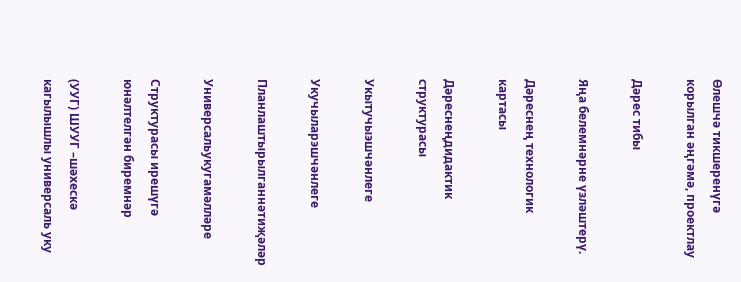Өлешчә тикшеренүгә корылган әңгәмә, проектлау

Дәрес тибы

Яңа белемнәрне үзләштерү.

Дәреснең технологик картасы

Дәреснеңдидактик структурасы

Укытучыэшчәнлеге

Укучыларэшчәнлеге

Планлаштырылганнәтиҗәләр

Универсальукугамәлләре

Структурасы ирешүгә юнәлтелгән биремнәр

(УУГ) ШУУГ –шәхескә кагылышлы универсаль уку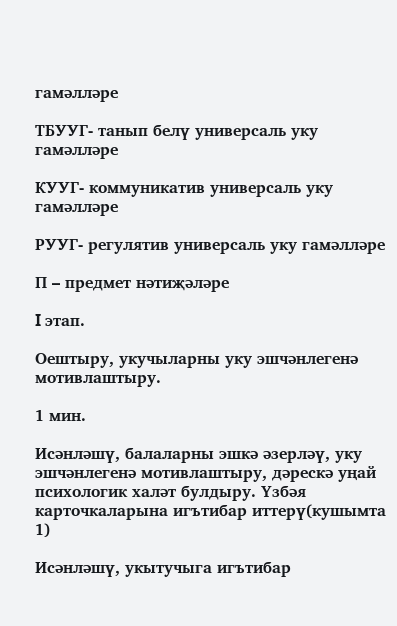гамәлләре

ТБУУГ- танып белү универсаль уку гамәлләре

КУУГ- коммуникатив универсаль уку гамәлләре

РУУГ- регулятив универсаль уку гамәлләре

П – предмет нәтиҗәләре

I этап.

Оештыру, укучыларны уку эшчәнлегенә мотивлаштыру.

1 мин.

Исәнләшү, балаларны эшкә әзерләү, уку эшчәнлегенә мотивлаштыру, дәрескә уңай психологик халәт булдыру. Үзбәя карточкаларына игътибар иттерү(кушымта 1)

Исәнләшү, укытучыга игътибар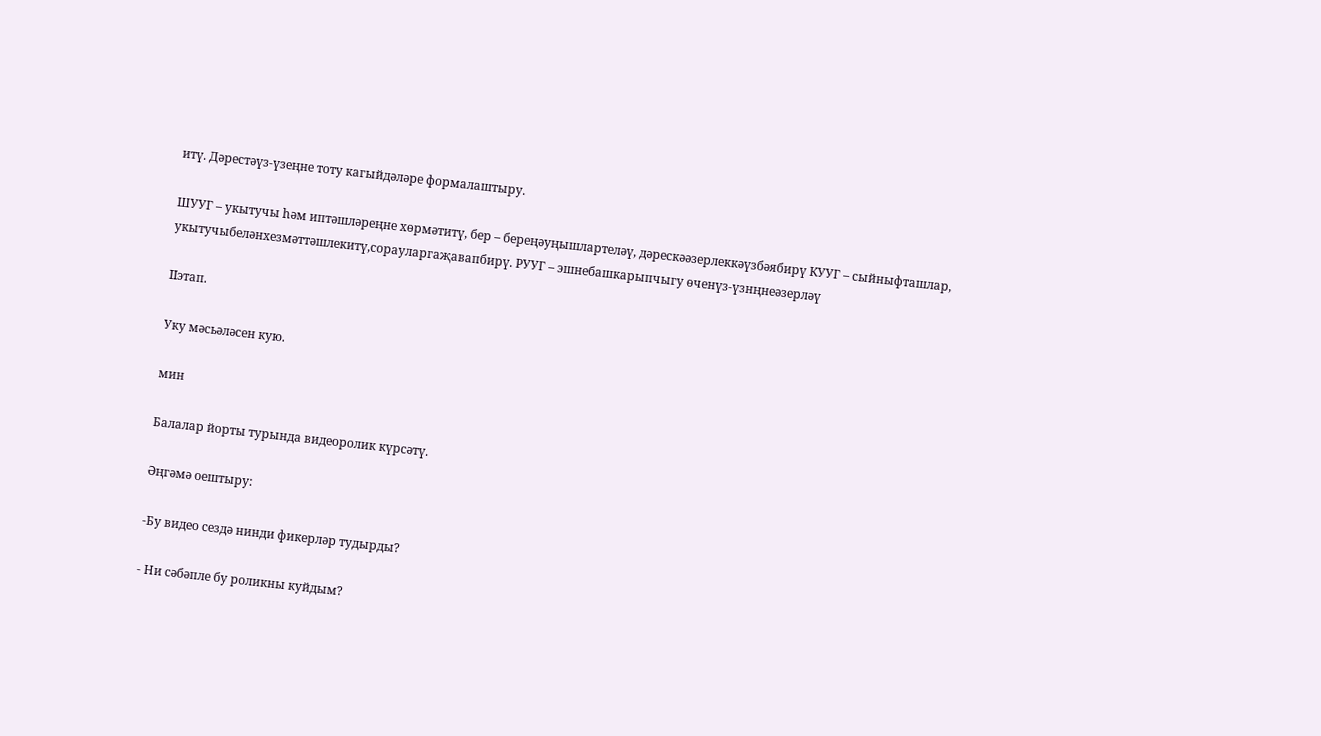итү. Дәрестәүз-үзеңне тоту кагыйдәләре формалаштыру.

ШУУГ – укытучы һәм иптәшләреңне хөрмәтитү, бер – береңәуңышлартеләү, дәрескәәзерлеккәүзбәябирү КУУГ – сыйныфташлар, укытучыбеләнхезмәттәшлекитү,сорауларгаҗавапбирү. РУУГ – эшнебашкарыпчыгу өченүз-үзнңнеәзерләү

IIэтап.

Уку мәсьәләсен кую.

мин

Балалар йорты турында видеоролик күрсәтү.

Әңгәмә оештыру:

-Бу видео сездә нинди фикерләр тудырды?

- Ни сәбәпле бу роликны куйдым?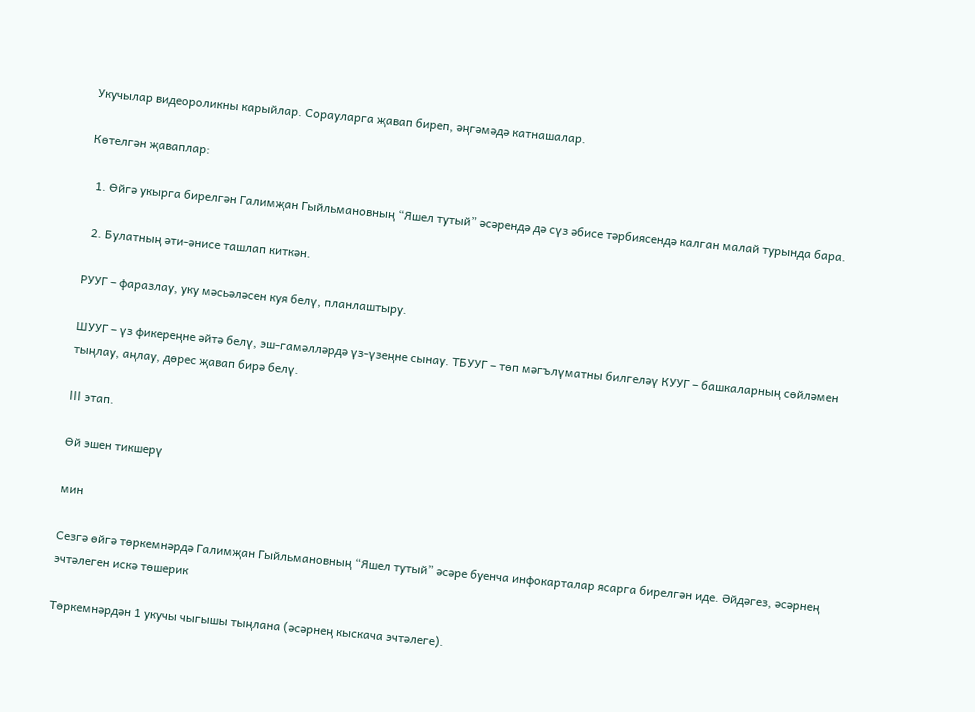Укучылар видеороликны карыйлар. Сорауларга җавап биреп, әңгәмәдә катнашалар.

Көтелгән җаваплар:

  1. Өйгә укырга бирелгән Галимҗан Гыйльмановның “Яшел тутый” әсәрендә дә сүз әбисе тәрбиясендә калган малай турында бара.

  2. Булатның әти-әнисе ташлап киткән.

РУУГ – фаразлау, уку мәсьәләсен куя белү, планлаштыру.

ШУУГ – үз фикереңне әйтә белү, эш-гамәлләрдә үз-үзеңне сынау. ТБУУГ – төп мәгълүматны билгеләү КУУГ – башкаларның сөйләмен тыңлау, аңлау, дөрес җавап бирә белү.

III этап.

Өй эшен тикшерү

мин

Сезгә өйгә төркемнәрдә Галимҗан Гыйльмановның “Яшел тутый” әсәре буенча инфокарталар ясарга бирелгән иде. Әйдәгез, әсәрнең эчтәлеген искә төшерик

Төркемнәрдән 1 укучы чыгышы тыңлана (әсәрнең кыскача эчтәлеге).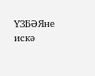ҮЗБӘЯне искә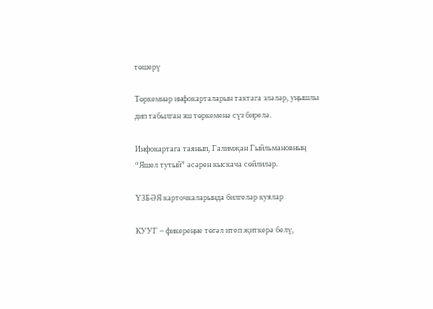төшерү

Төркемнәр инфокарталарын тактага эләләр, уңышлы дип табылган эш төркеменә сүз бирелә.

Инфокартага таянып, Галимҗан Гыйльмановның “Яшел тутый” әсәрен кыскача сөйлиләр.

ҮЗБӘЯ карточкаларында билгеләр куялар

КУУГ – фикереңне төгәл итеп җиткерә белү,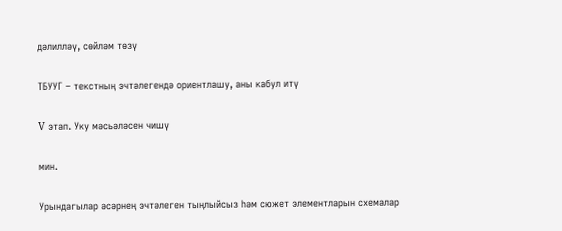дәлилләү, сөйләм төзү

ТБУУГ – текстның эчтәлегендә ориентлашу, аны кабул итү

V этап. Уку мәсьәләсен чишү

мин.

Урындагылар әсәрнең эчтәлеген тыңлыйсыз һәм сюжет элементларын схемалар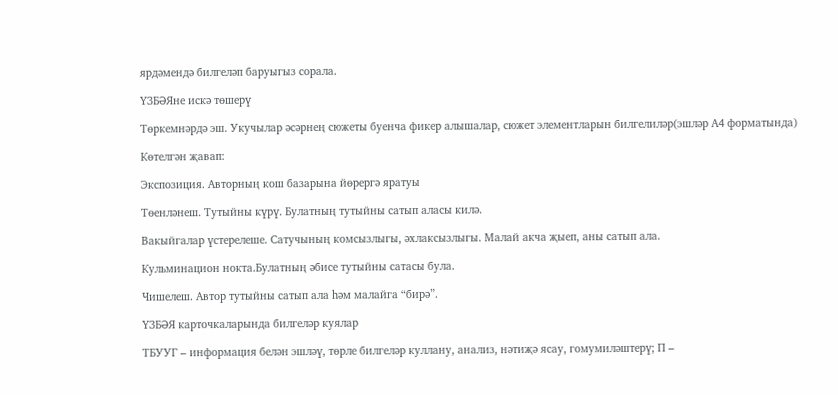ярдәмендә билгеләп баруыгыз сорала.

ҮЗБӘЯне искә төшерү

Төркемнәрдә эш. Укучылар әсәрнең сюжеты буенча фикер алышалар, сюжет элементларын билгелиләр(эшләр А4 форматында)

Көтелгән җавап:

Экспозиция. Авторның кош базарына йөрергә яратуы

Төенләнеш. Тутыйны күрү. Булатның тутыйны сатып аласы килә.

Вакыйгалар үстерелеше. Сатучының комсызлыгы, әхлаксызлыгы. Малай акча җыеп, аны сатып ала.

Кульминацион нокта.Булатның әбисе тутыйны сатасы була.

Чишелеш. Автор тутыйны сатып ала һәм малайга “бирә”.

ҮЗБӘЯ карточкаларында билгеләр куялар

ТБУУГ – информация белән эшләү, төрле билгеләр куллану, анализ, нәтиҗә ясау, гомумиләштерү; П –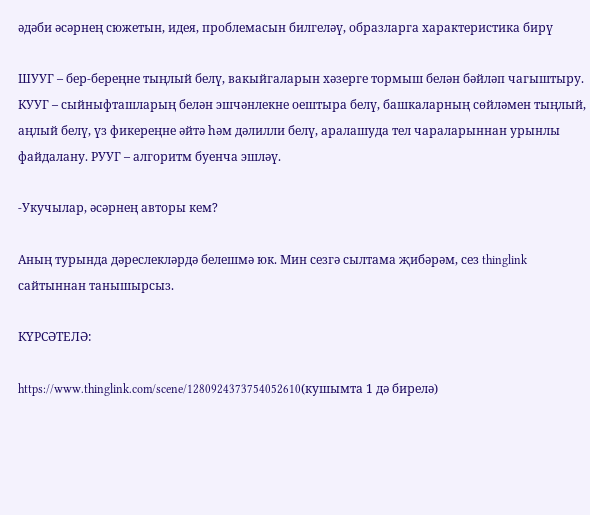әдәби әсәрнең сюжетын, идея, проблемасын билгеләү, образларга характеристика бирү

ШУУГ – бер-береңне тыңлый белү, вакыйгаларын хәзерге тормыш белән бәйләп чагыштыру. КУУГ – сыйныфташларың белән эшчәнлекне оештыра белү, башкаларның сөйләмен тыңлый, аңлый белү, үз фикереңне әйтә һәм дәлилли белү, аралашуда тел чараларыннан урынлы файдалану. РУУГ – алгоритм буенча эшләү.

-Укучылар, әсәрнең авторы кем?

Аның турында дәреслекләрдә белешмә юк. Мин сезгә сылтама җибәрәм, сез thinglink сайтыннан танышырсыз.

КҮРСӘТЕЛӘ:

https://www.thinglink.com/scene/1280924373754052610(кушымта 1 дә бирелә)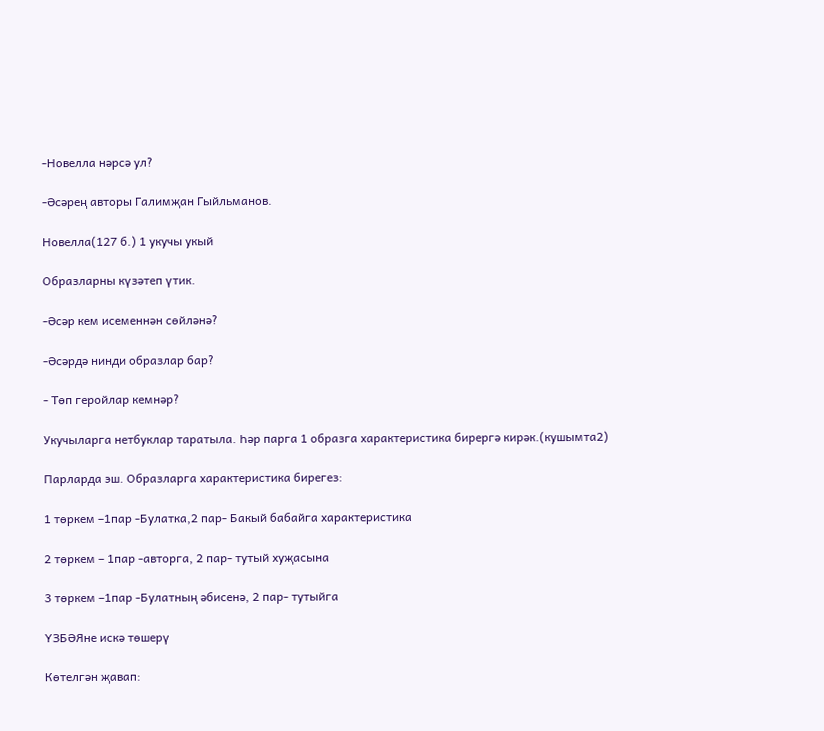-Новелла нәрсә ул?

-Әсәрең авторы Галимҗан Гыйльманов.

Новелла(127 б.) 1 укучы укый

Образларны күзәтеп үтик.

-Әсәр кем исеменнән сөйләнә?

-Әсәрдә нинди образлар бар?

- Төп геройлар кемнәр?

Укучыларга нетбуклар таратыла. Һәр парга 1 образга характеристика бирергә кирәк.(кушымта2)

Парларда эш. Образларга характеристика бирегез:

1 төркем –1пар -Булатка,2 пар- Бакый бабайга характеристика

2 төркем – 1пар -авторга, 2 пар- тутый хуҗасына

3 төркем –1пар -Булатның әбисенә, 2 пар- тутыйга

ҮЗБӘЯне искә төшерү

Көтелгән җавап: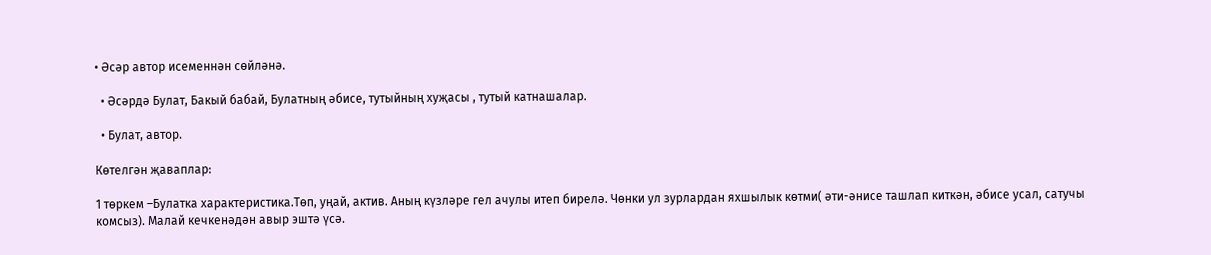• Әсәр автор исеменнән сөйләнә.

  • Әсәрдә Булат, Бакый бабай, Булатның әбисе, тутыйның хуҗасы , тутый катнашалар.

  • Булат, автор.

Көтелгән җаваплар:

1 төркем –Булатка характеристика.Төп, уңай, актив. Аның күзләре гел ачулы итеп бирелә. Чөнки ул зурлардан яхшылык көтми( әти-әнисе ташлап киткән, әбисе усал, сатучы комсыз). Малай кечкенәдән авыр эштә үсә.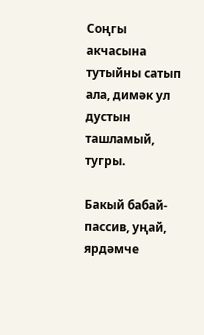Соңгы акчасына тутыйны сатып ала, димәк ул дустын ташламый, тугры.

Бакый бабай- пассив, уңай, ярдәмче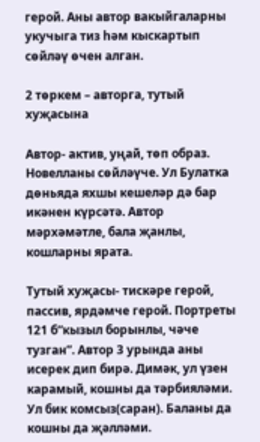герой. Аны автор вакыйгаларны укучыга тиз һәм кыскартып сөйләү өчен алган.

2 төркем – авторга, тутый хуҗасына

Автор- актив, уңай, төп образ. Новелланы сөйләүче. Ул Булатка дөньяда яхшы кешеләр дә бар икәнен күрсәтә. Автор мәрхәмәтле, бала җанлы, кошларны ярата.

Тутый хуҗасы- тискәре герой, пассив, ярдәмче герой. Портреты 121 б“кызыл борынлы, чәче тузган”. Автор 3 урында аны исерек дип бирә. Димәк, ул үзен карамый, кошны да тәрбияләми. Ул бик комсыз(саран). Баланы да кошны да җәлләми.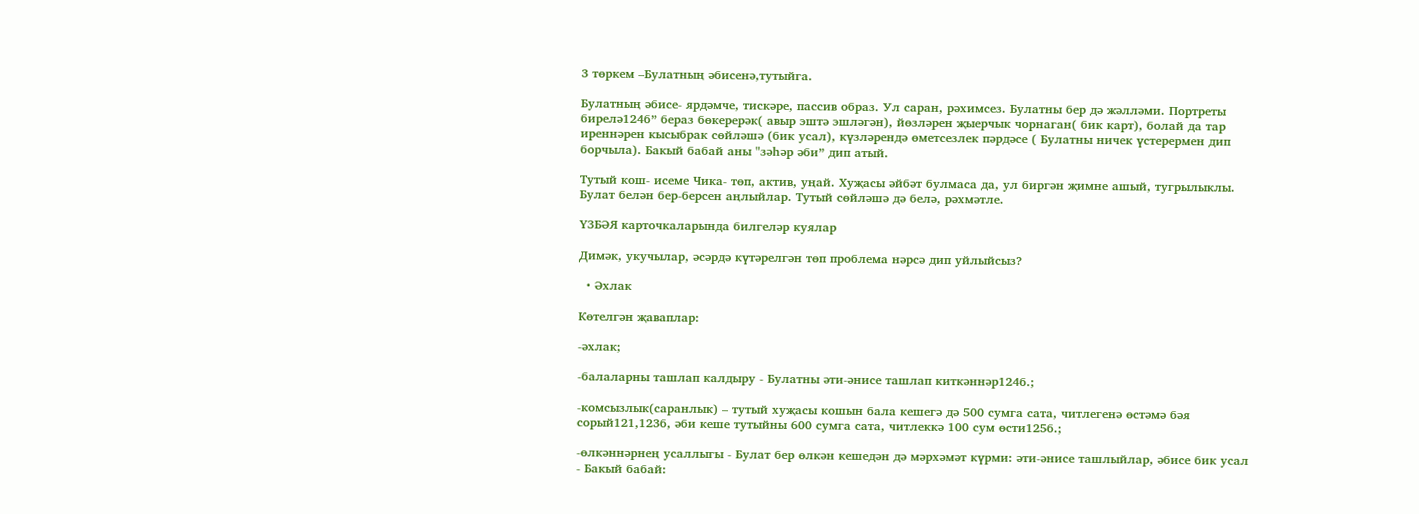3 төркем –Булатның әбисенә,тутыйга.

Булатның әбисе- ярдәмче, тискәре, пассив образ. Ул саран, рәхимсез. Булатны бер дә жәлләми. Портреты бирелә124б” бераз бөкерерәк( авыр эштә эшләгән), йөзләрен җыерчык чорнаган( бик карт), болай да тар иреннәрен кысыбрак сөйләшә (бик усал), күзләрендә өметсезлек пәрдәсе ( Булатны ничек үстерермен дип борчыла). Бакый бабай аны "зәһәр әби” дип атый.

Тутый кош- исеме Чика- төп, актив, уңай. Хуҗасы әйбәт булмаса да, ул биргән җимне ашый, тугрылыклы. Булат белән бер-берсен аңлыйлар. Тутый сөйләшә дә белә, рәхмәтле.

ҮЗБӘЯ карточкаларында билгеләр куялар

Димәк, укучылар, әсәрдә күтәрелгән төп проблема нәрсә дип уйлыйсыз?

  • Әхлак

Көтелгән җаваплар:

-әхлак;

-балаларны ташлап калдыру - Булатны әти-әнисе ташлап киткәннәр124б.;

-комсызлык(саранлык) – тутый хуҗасы кошын бала кешегә дә 500 сумга сата, читлегенә өстәмә бәя сорый121,123б, әби кеше тутыйны 600 сумга сата, читлеккә 100 сум өсти125б.;

-өлкәннәрнең усаллыгы - Булат бер өлкән кешедән дә мәрхәмәт күрми: әти-әнисе ташлыйлар, әбисе бик усал - Бакый бабай: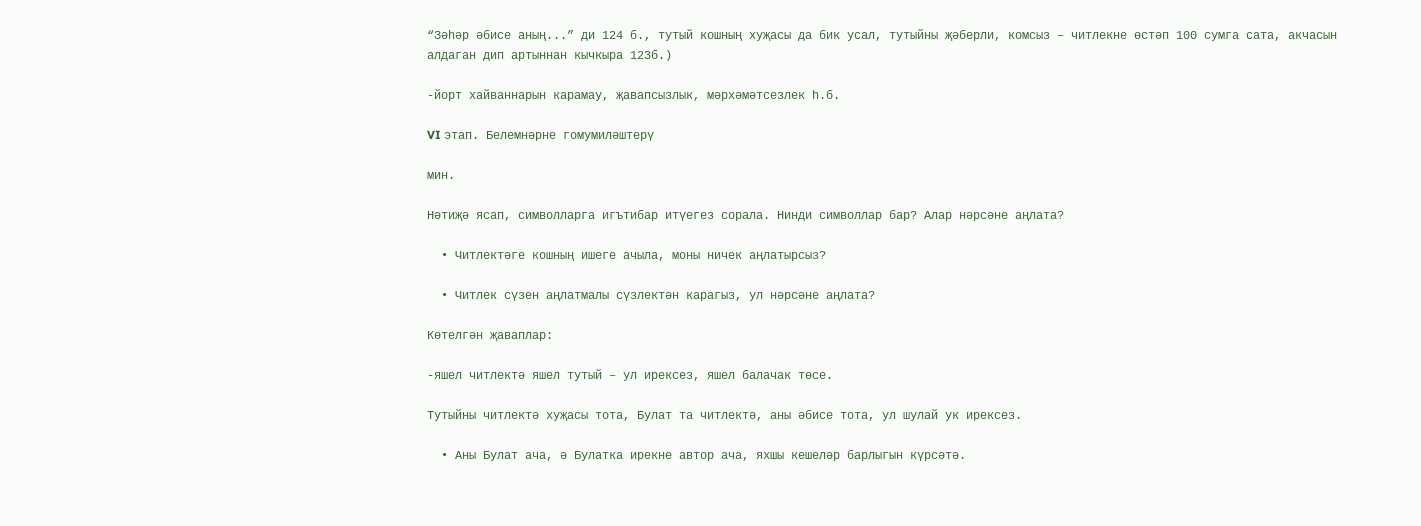“Зәһәр әбисе аның...” ди 124 б., тутый кошның хуҗасы да бик усал, тутыйны җәберли, комсыз – читлекне өстәп 100 сумга сата, акчасын алдаган дип артыннан кычкыра 123б.)

-йорт хайваннарын карамау, җавапсызлык, мәрхәмәтсезлек һ.б.

VI этап. Белемнәрне гомумиләштерү

мин.

Нәтиҗә ясап, символларга игътибар итүегез сорала. Нинди символлар бар? Алар нәрсәне аңлата?

  • Читлектәге кошның ишеге ачыла, моны ничек аңлатырсыз?

  • Читлек сүзен аңлатмалы сүзлектән карагыз, ул нәрсәне аңлата?

Көтелгән җаваплар:

-яшел читлектә яшел тутый – ул ирексез, яшел балачак төсе.

Тутыйны читлектә хуҗасы тота, Булат та читлектә, аны әбисе тота, ул шулай ук ирексез.

  • Аны Булат ача, ә Булатка ирекне автор ача, яхшы кешеләр барлыгын күрсәтә.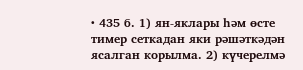• 435 б. 1) ян-яклары һәм өсте тимер сеткадан яки рәшәткәдән ясалган корылма. 2) күчерелмә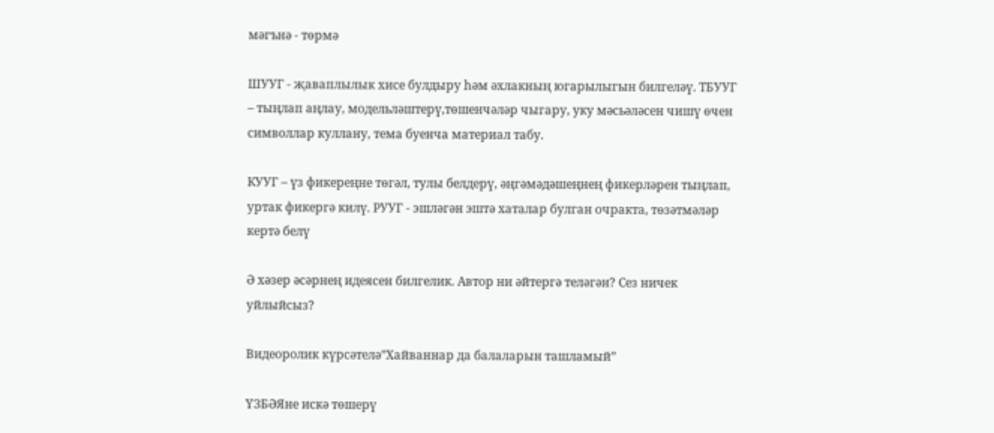мәгънә - төрмә

ШУУГ - җаваплылык хисе булдыру һәм әхлакның югарылыгын билгеләү. ТБУУГ – тыңлап аңлау, модельләштерү,төшенчәләр чыгару, уку мәсьәләсен чишү өчен символлар куллану, тема буенча материал табу.

КУУГ – үз фикереңне төгәл, тулы белдерү, әңгәмәдәшеңнең фикерләрен тыңлап, уртак фикергә килү. РУУГ - эшләгән эштә хаталар булган очракта, төзәтмәләр кертә белү

Ә хәзер әсәрнең идеясен билгелик. Автор ни әйтергә теләгән? Сез ничек уйлыйсыз?

Видеоролик күрсәтелә”Хайваннар да балаларын ташламый”

ҮЗБӘЯне искә төшерү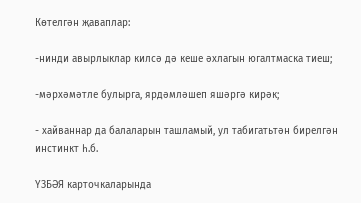Көтелгән җаваплар:

-нинди авырлыклар килсә дә кеше әхлагын югалтмаска тиеш;

-мәрхәмәтле булырга, ярдәмләшеп яшәргә кирәк;

- хайваннар да балаларын ташламый, ул табигатьтән бирелгән инстинкт һ.б.

ҮЗБӘЯ карточкаларында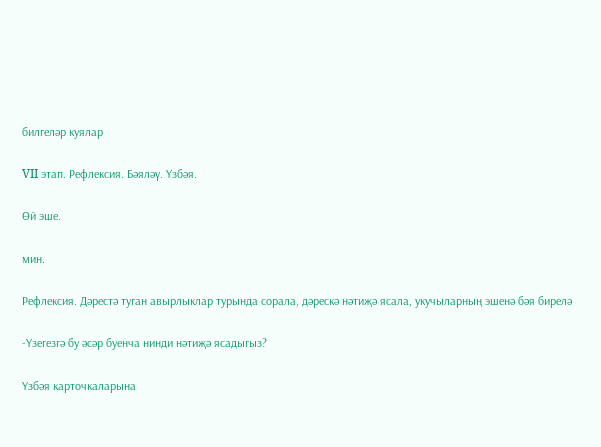билгеләр куялар

VII этап. Рефлексия. Бәяләү. Үзбәя.

Өй эше.

мин.

Рефлексия. Дәрестә туган авырлыклар турында сорала, дәрескә нәтиҗә ясала, укучыларның эшенә бәя бирелә

-Үзегезгә бу әсәр буенча нинди нәтиҗә ясадыгыз?

Үзбәя карточкаларына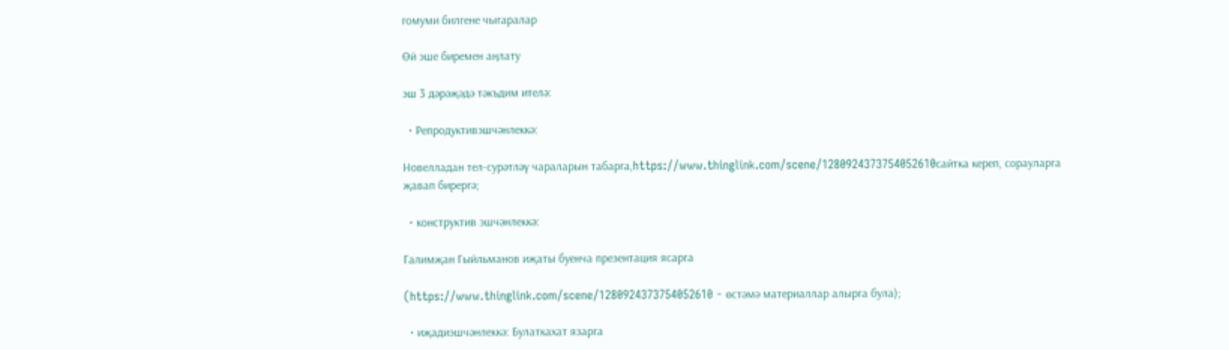гомуми билгене чыгаралар

Өй эше биремен аңлату

эш 3 дәрәҗәдә тәкъдим ителә:

  • Репродуктивэшчәнлеккә:

Новелладан тел-сурәтләү чараларын табарга,https://www.thinglink.com/scene/1280924373754052610сайтка кереп, сорауларга җавап бирергә;

  • конструктив эшчәнлеккә:

Галимҗан Гыйльманов иҗаты буенча презентация ясарга

(https://www.thinglink.com/scene/1280924373754052610 - өстәмә материаллар алырга була);

  • иҗадиэшчәнлеккә: Булаткахат язарга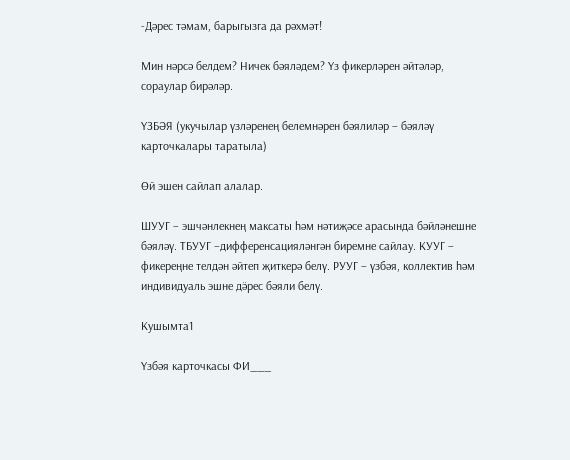-Дәрес тәмам, барыгызга да рәхмәт!

Мин нәрсә белдем? Ничек бәяләдем? Үз фикерләрен әйтәләр, сораулар бирәләр.

ҮЗБӘЯ (укучылар үзләренең белемнәрен бәялиләр – бәяләү карточкалары таратыла)

Өй эшен сайлап алалар.

ШУУГ – эшчәнлекнең максаты һәм нәтиҗәсе арасында бәйләнешне бәяләү. ТБУУГ –дифференсацияләнгән биремне сайлау. КУУГ – фикереңне телдән әйтеп җиткерә белү. РУУГ – үзбәя, коллектив һәм индивидуаль эшне дӛрес бәяли белү.

Кушымта1

Үзбәя карточкасы ФИ___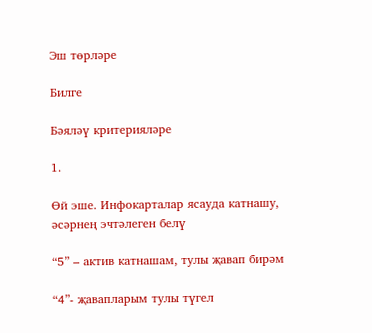Эш төрләре

Билге

Бәяләү критерияләре

1.

Өй эше. Инфокарталар ясауда катнашу, әсәрнең эчтәлеген белү

“5” – актив катнашам, тулы җавап бирәм

“4”- җавапларым тулы түгел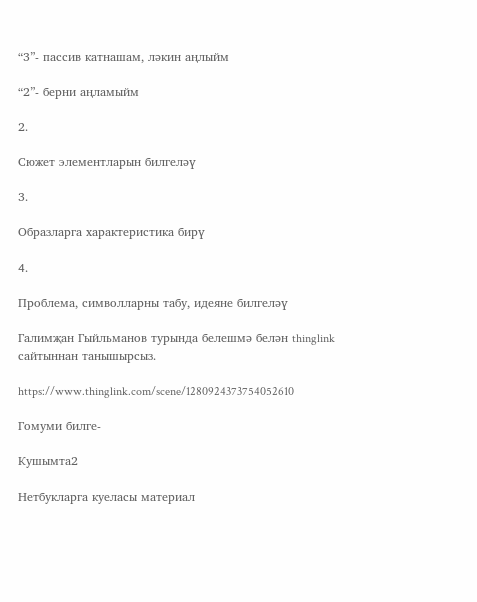“3”- пассив катнашам, ләкин аңлыйм

“2”- берни аңламыйм

2.

Сюжет элементларын билгеләү

3.

Образларга характеристика бирү

4.

Проблема, символларны табу, идеяне билгеләү

Галимҗан Гыйльманов турында белешмә белән thinglink сайтыннан танышырсыз.

https://www.thinglink.com/scene/1280924373754052610

Гомуми билге-

Кушымта2

Нетбукларга куеласы материал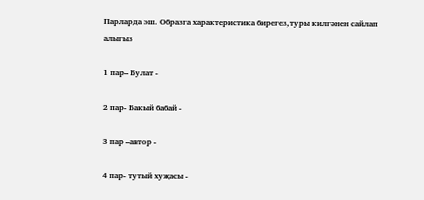Парларда эш. Образга характеристика бирегез,туры килгәнен сайлап алыгыз

1 пар– Булат -

2 пар- Бакый бабай -

3 пар –автор -

4 пар- тутый хуҗасы -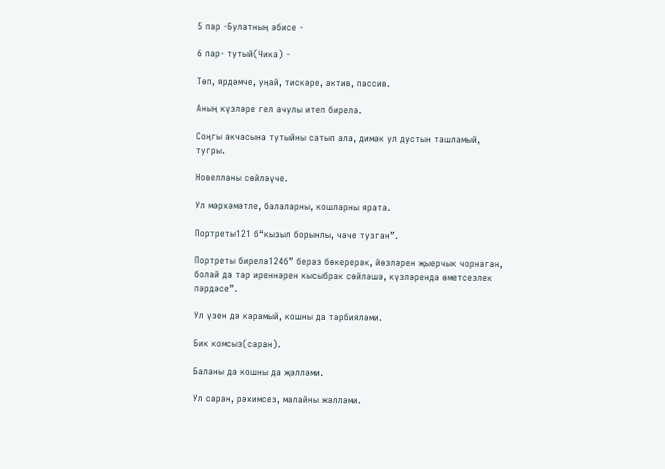5 пар -Булатның әбисе -

6 пар- тутый(Чика) -

Төп, ярдәмче, уңай, тискәре, актив, пассив.

Аның күзләре гел ачулы итеп бирелә.

Соңгы акчасына тутыйны сатып ала, димәк ул дустын ташламый, тугры.

Новелланы сөйләүче.

Ул мәрхәмәтле, балаларны, кошларны ярата.

Портреты121 б“кызыл борынлы, чәче тузган”.

Портреты бирелә124б” бераз бөкерерәк, йөзләрен җыерчык чорнаган, болай да тар иреннәрен кысыбрак сөйләшә, күзләрендә өметсезлек пәрдәсе”.

Ул үзен дә карамый, кошны да тәрбияләми.

Бик комсыз(саран).

Баланы да кошны да җәлләми.

Ул саран, рәхимсез, малайны жәлләми.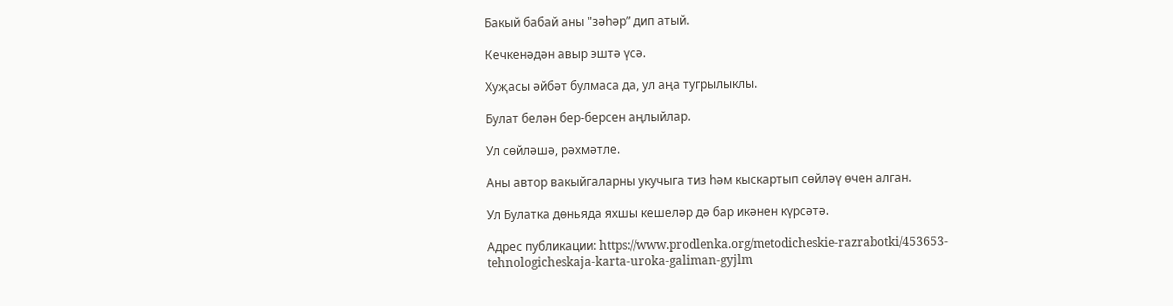Бакый бабай аны "зәһәр” дип атый.

Кечкенәдән авыр эштә үсә.

Хуҗасы әйбәт булмаса да, ул аңа тугрылыклы.

Булат белән бер-берсен аңлыйлар.

Ул сөйләшә, рәхмәтле.

Аны автор вакыйгаларны укучыга тиз һәм кыскартып сөйләү өчен алган.

Ул Булатка дөньяда яхшы кешеләр дә бар икәнен күрсәтә.

Адрес публикации: https://www.prodlenka.org/metodicheskie-razrabotki/453653-tehnologicheskaja-karta-uroka-galiman-gyjlm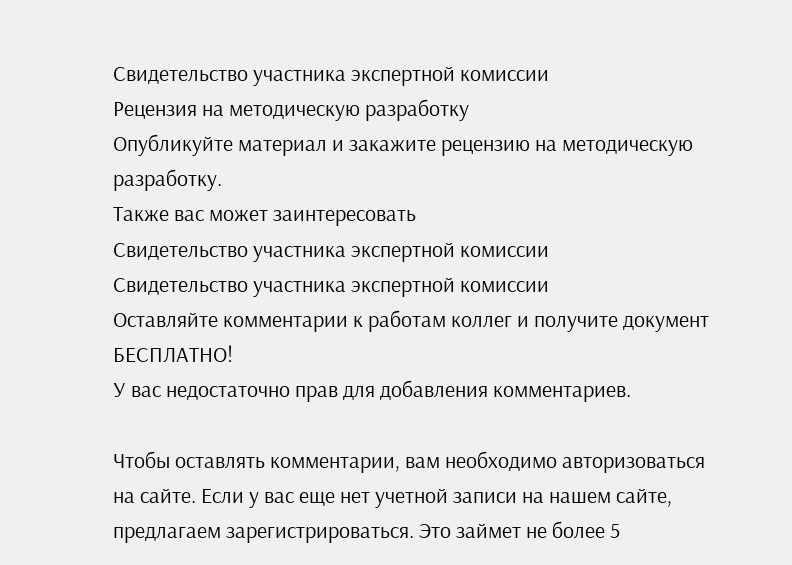Свидетельство участника экспертной комиссии
Рецензия на методическую разработку
Опубликуйте материал и закажите рецензию на методическую разработку.
Также вас может заинтересовать
Свидетельство участника экспертной комиссии
Свидетельство участника экспертной комиссии
Оставляйте комментарии к работам коллег и получите документ
БЕСПЛАТНО!
У вас недостаточно прав для добавления комментариев.

Чтобы оставлять комментарии, вам необходимо авторизоваться на сайте. Если у вас еще нет учетной записи на нашем сайте, предлагаем зарегистрироваться. Это займет не более 5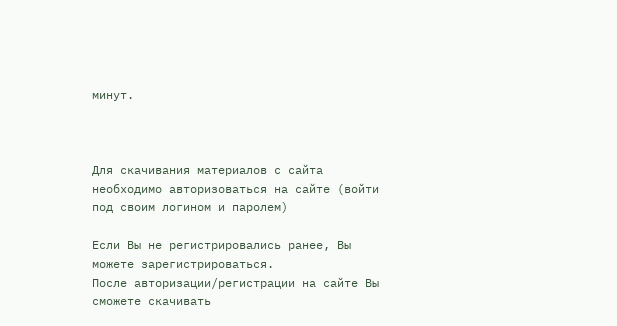минут.



Для скачивания материалов с сайта необходимо авторизоваться на сайте (войти под своим логином и паролем)

Если Вы не регистрировались ранее, Вы можете зарегистрироваться.
После авторизации/регистрации на сайте Вы сможете скачивать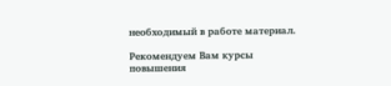необходимый в работе материал.

Рекомендуем Вам курсы повышения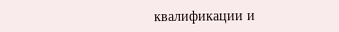квалификации и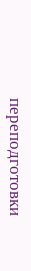переподготовки